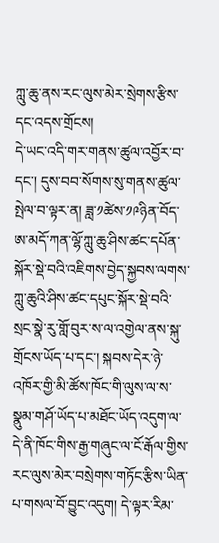ཀླུ་ཆུ་ནས་རང་ལུས་མེར་སྲེགས་རྩིས་དང་འདས་གྲོངས།
དེ་ཡང་འདི་གར་གནས་ཚུལ་འབྱོར་བ་དང་། དུས་བབ་སོགས་སུ་གནས་ཚུལ་སྤེལ་བ་ལྟར་ན། ཟླ་༡ཚེས་༡༩ཉིན་བོད་ཨ་མདོ་ཀན་ལྷོ་ཀླུ་ཆུ་ཤིས་ཚང་དཔོན་སྐོར་སྡེ་བའི་འཇིགས་བྱེད་སྐྱབས་ལགས་ཀླུ་ཆུའི་ཤིས་ཚང་དཔུང་སྐོར་སྡེ་བའི་སྲང་སྣེ་རུ་གློ་བུར་ས་ལ་འགྱེལ་ནས་སྐུ་གྲོངས་ཡོད་པ་དང་། སྐབས་དེར་ཉེ་འཁོར་གྱི་མི་ཚོས་ཁོང་གི་ལུས་ལ་ས་སྣུམ་གཤོ་ཡོད་པ་མཐོང་ཡོད་འདུག་ལ་དེ་ནི་ཁོང་གིས་རྒྱ་གཞུང་ལ་ངོ་རྒོལ་གྱིས་རང་ལུས་མེར་བསྲེགས་གཏོང་རྩིས་ཡིན་པ་གསལ་བོ་བྱུང་འདུག། དེ་ལྟར་རིམ་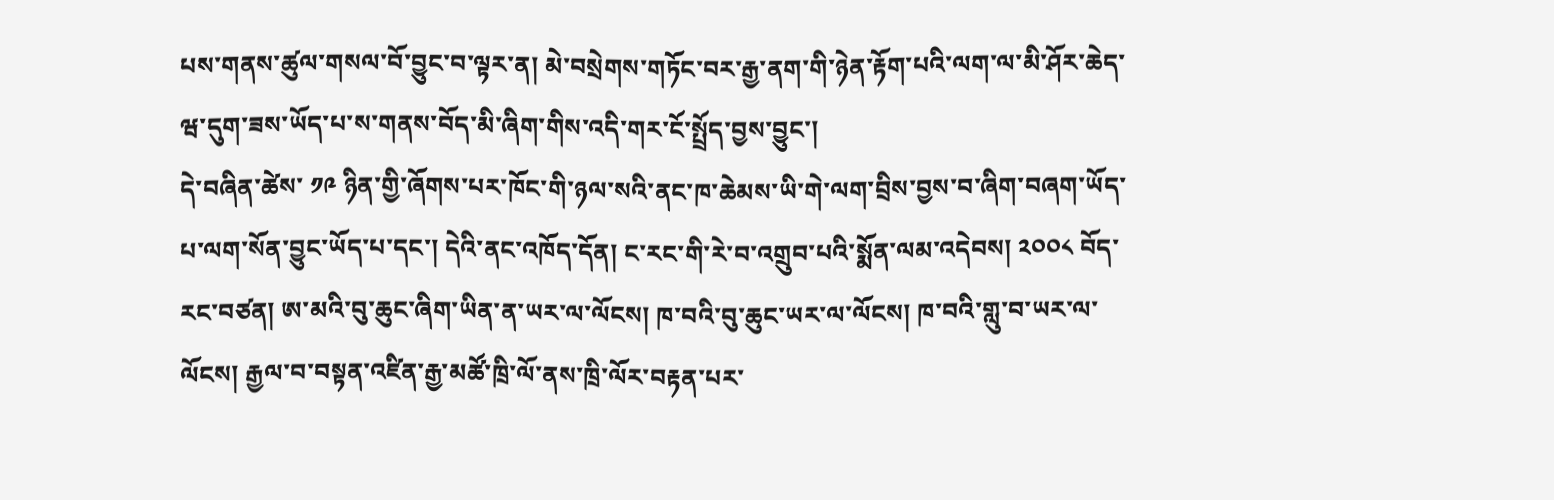པས་གནས་ཚུལ་གསལ་བོ་བྱུང་བ་ལྟར་ན། མེ་བསྲེགས་གཏོང་བར་རྒྱ་ནག་གི་ཉེན་རྟོག་པའི་ལག་ལ་མི་ཤོར་ཆེད་ཝ་དུག་ཟས་ཡོད་པ་ས་གནས་བོད་མི་ཞིག་གིས་འདི་གར་ངོ་སྤྲོད་བྱས་བྱུང་།
དེ་བཞིན་ཚེས་ ༡༩ ཉིན་གྱི་ཞོགས་པར་ཁོང་གི་ཉལ་སའི་ནང་ཁ་ཆེམས་ཡི་གེ་ལག་བྲིས་བྱས་བ་ཞིག་བཞག་ཡོད་པ་ལག་སོན་བྱུང་ཡོད་པ་དང་། དེའི་ནང་འཁོད་དོན། ང་རང་གི་རེ་བ་འགྲུབ་པའི་སྨོན་ལམ་འདེབས། ༢༠༠༨ བོད་རང་བཙན། ཨ་མའི་བུ་ཆུང་ཞིག་ཡིན་ན་ཡར་ལ་ལོངས། ཁ་བའི་བུ་ཆུང་ཡར་ལ་ལོངས། ཁ་བའི་གླུ་བ་ཡར་ལ་ལོངས། རྒྱལ་བ་བསྟན་འཛིན་རྒྱ་མཚོ་ཁྲི་ལོ་ནས་ཁྲི་ལོར་བརྟན་པར་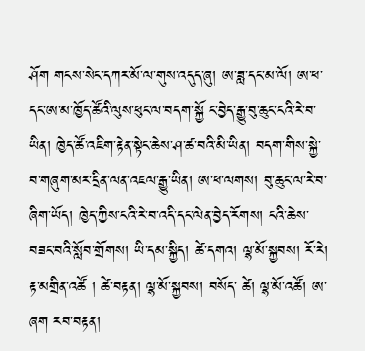ཤོག གངས་སེང་དཀར་མོ་ལ་གུས་འདུད་ཞུ། ཨ་ཟླ་དང་མ་ལོ། ཨ་ཕ་དང་ཨ་མ་ཁྱོད་ཚོའི་ལུས་ཕུང་ལ་བདག་སྐྱོ ང་བྱེད་རྒྱུ་བུ་ཆུང་ངའི་རེ་བ་ཡིན། ཁྱེད་ཚོ་འཇིག་རྟེན་སྟེང་ཆེས་ཤ་ཚ་བའི་མི་ཡིན། བདག་གིས་སྐྱེ་བ་གཞུག་མར་དྲིན་ལན་འཇལ་རྒྱུ་ཡིན། ཨ་ཕ་ལགས། བུ་ཆུང་ལ་རེ་བ་ཞིག་ཡོད། ཁྱེད་ཀྱིས་ངའི་རེ་བ་འདི་དང་ལེན་བྱེད་རོགས། ངའི་ཆེས་བཟང་བའི་སློབ་གྲོགས། ཡི་དམ་སྐྱིད། ཚེ་དགའ། ལྷ་མོ་སྐྱབས། རོ་རེ། རྟ་མགྲིན་འཚོ ། ཚེ་བརྟན། ལྷ་མོ་སྐྱབས། བསོད་ ཚེ། ལྷ་མོ་འཚོ། ཨ་ཞག རབ་བརྟན།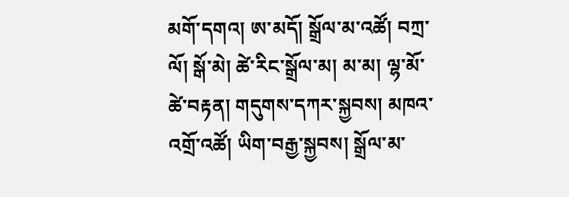མགོ་དགའ། ཨ་མདོ། སྒྲོལ་མ་འཚོ། བཀྲ་ལོ། སྒོ་མེ། ཚེ་རིང་སྒྲོལ་མ། མ་མ། ལྷ་མོ་ཚེ་བརྟན། གདུགས་དཀར་སྐྱབས། མཁའ་འགྲོ་འཚོ། ཡིག་བརྒྱ་སྐྱབས། སྒྲོལ་མ་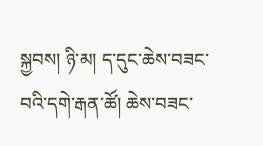སྐྱབས། ཉི་མ། ད་དུང་ཆེས་བཟང་བའི་དགེ་རྒན་ཚོ། ཆེས་བཟང་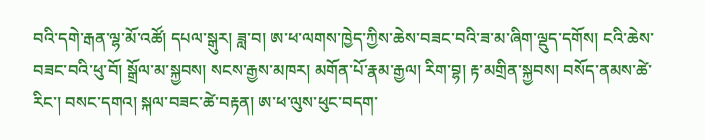བའི་དགེ་རྒན་ལྷ་མོ་འཚོ། དཔལ་སྒུར། ཟླ་བ། ཨ་ཕ་ལགས་ཁྱེད་ཀྱིས་ཆེས་བཟང་བའི་ཟ་མ་ཞིག་ལྡུད་དགོས། ངའི་ཆེས་བཟང་བའི་ཕུ་བོ། སྒྲོལ་མ་སྐྱབས། སངས་རྒྱས་མཁར། མགོན་པོ་རྣམ་རྒྱལ། རིག་བྷ། རྟ་མགྲིན་སྐྱབས། བསོད་ནམས་ཚེ་རིང་། བསང་དགའ། སྐལ་བཟང་ཚེ་བརྟན། ཨ་ཕ་ལུས་ཕུང་བདག་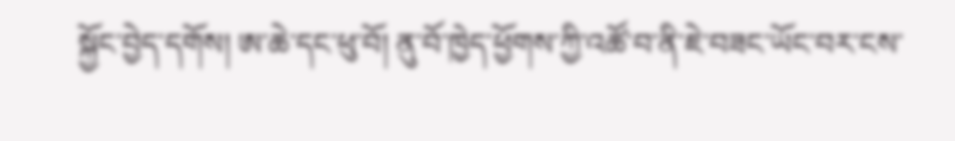སྐྱོང་བྱེད་དགོས། ཨ་ཆེ་དང་ཕུ་བོ། ནུ་བོ་ཁྱེད་ཕྱོགས་ཀྱི་འཚོ་བ་ནི་ཇེ་བཟང་ཡོང་བར་ངས་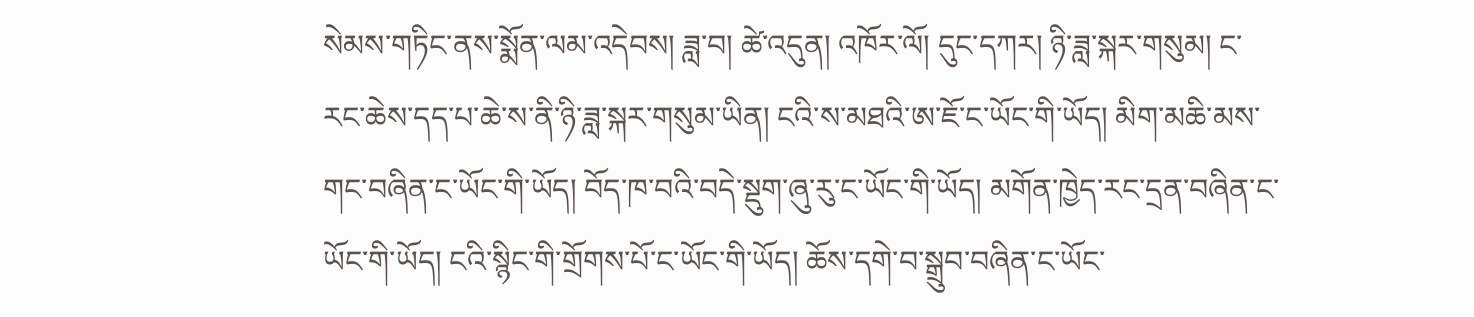སེམས་གཏིང་ནས་སྨོན་ལམ་འདེབས། ཟླ་བ། ཚེ་འདུན། འཁོར་ལོ། དུང་དཀར། ཉི་ཟླ་སྐར་གསུམ། ང་རང་ཆེས་དད་པ་ཆེ་ས་ནི་ཉི་ཟླ་སྐར་གསུམ་ཡིན། ངའི་ས་མཐའི་ཨ་ཇོ་ང་ཡོང་གི་ཡོད། མིག་མཆི་མས་གང་བཞིན་ང་ཡོང་གི་ཡོད། བོད་ཁ་བའི་བདེ་སྡུག་ཞུ་རུ་ང་ཡོང་གི་ཡོད། མགོན་ཁྱེད་རང་དྲན་བཞིན་ང་ཡོང་གི་ཡོད། ངའི་སྙིང་གི་གྲོགས་པོ་ང་ཡོང་གི་ཡོད། ཆོས་དགེ་བ་སྒྲུབ་བཞིན་ང་ཡོང་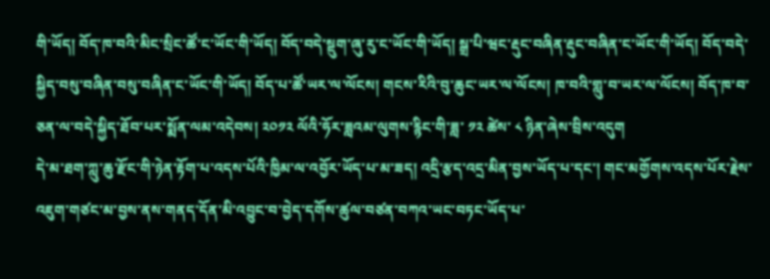གི་ཡོད། བོད་ཁ་བའི་མིང་སྲིང་ཚོ་ང་ཡོང་གི་ཡོད། བོད་བདེ་སྡུག་ཞུ་རུ་ང་ཡོང་གི་ཡོད། སྒྲ་པི་ཝང་རྡུང་བཞིན་རྡུང་བཞིན་ང་ཡོང་གི་ཡོད། བོད་བདེ་སྐྱིད་བསུ་བཞིན་བསུ་བཞིན་ང་ཡོང་གི་ཡོད། བོད་པ་ཚོ་ཡར་ལ་ལོངས། གངས་རིའི་བུ་ཆུང་ཡར་ལ་ལོངས། ཁ་བའི་གླུ་བ་ཡར་ལ་ལོངས། བོད་ཁ་བ་ཅན་ལ་བདེ་སྐྱིད་ཐོབ་པར་སྨོན་ལམ་འདེབས། ༢༠༡༢ ལོའི་ཧོར་ཟླའམ་ལུགས་རྙིང་གི་ཟླ་ ༡༢ ཚེས་ ༨ ཉིན་ཞེས་བྲིས་འདུག
དེ་མ་ཐག་ཀླུ་ཆུ་རྫོང་གི་ཉེན་རྟོག་པ་འདས་པོའི་ཁྱིམ་ལ་འབྱོར་ཡོད་པ་མ་ཟད། འདྲི་རྩད་འདྲ་མིན་བྱས་ཡོད་པ་དང་། གང་མགྱོགས་འདས་པོར་རྗེས་འཇུག་གཙང་མ་བྱས་ནས་གནད་དོན་མི་འབྱུང་བ་བྱེད་དགོས་ཚུལ་བཙན་བཀའ་ཡང་བཏང་ཡོད་པ་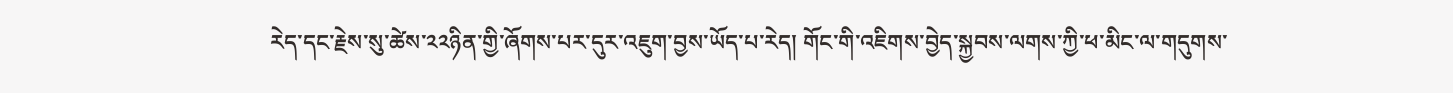རེད་དང་རྗེས་སུ་ཚེས་༢༢ཉིན་གྱི་ཞོགས་པར་དུར་འཇུག་བྱས་ཡོད་པ་རེད། གོང་གི་འཇིགས་བྱེད་སྐྱབས་ལགས་ཀྱི་ཕ་མིང་ལ་གདུགས་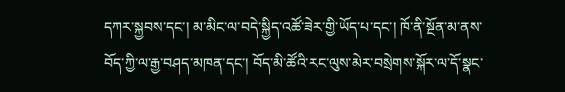དཀར་སྐྱབས་དང་། མ་མིང་ལ་བདེ་སྐྱིད་འཚོ་ཟེར་གྱི་ཡོད་པ་དང་། ཁོ་ནི་སྔོན་མ་ནས་བོད་ཀྱི་ལ་རྒྱ་བཤད་མཁན་དང་། བོད་མི་ཚོའི་རང་ལུས་མེར་བསྲེགས་སྐོར་ལ་དོ་སྣང་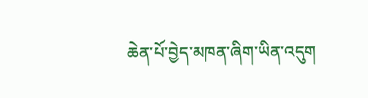ཆེན་པོ་བྱེད་མཁན་ཞིག་ཡིན་འདུག